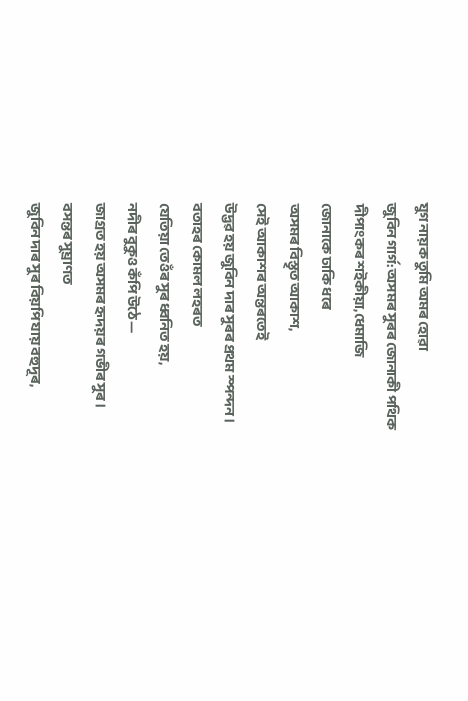যুগ নায়ক তুমি অমৰ হোৱা
জুবিন গাৰ্গ: অসমৰ সুৰৰ জোনাকী পথিক
দীপাংকৰ শইকীয়া,ধেমাজি
জোনাকে ঢাকি ধৰে
অসমৰ বিস্তৃত আকাশ,
সেই আকাশৰ অন্তৰতেই
উদ্ভৱ হয় জুবিন দাৰ সুৰৰ প্ৰথম স্পন্দন।
বতাহৰ কোমল লহৰত
যেতিয়া তেওঁৰ সুৰ ধ্বনিত হয়,
নদীৰ বুকুও কঁপি উঠে—
জাগ্ৰত হয় অসমৰ হৃদয়ৰ গভীৰ সুৰ।
বসন্তৰ সুঘ্ৰাণত
জুবিন দাৰ সুৰ বিয়পি যায় বহুদূৰ,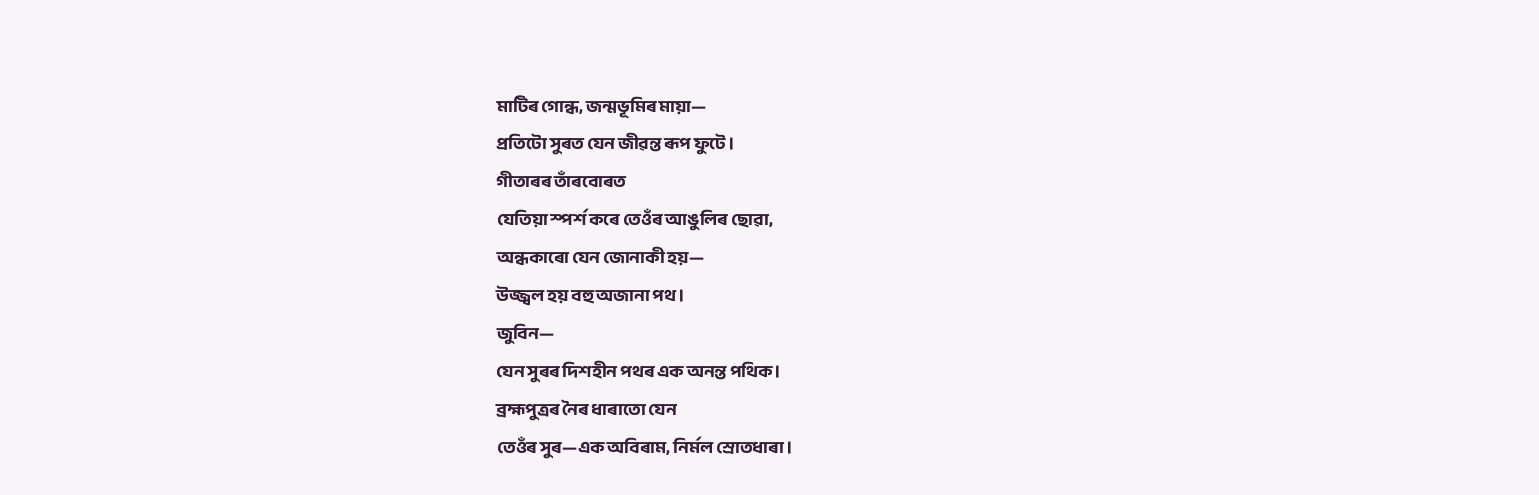মাটিৰ গোন্ধ, জন্মভূমিৰ মায়া—
প্ৰতিটো সুৰত যেন জীৱন্ত ৰূপ ফুটে।
গীতাৰৰ তাঁৰবোৰত
যেতিয়া স্পৰ্শ কৰে তেওঁৰ আঙুলিৰ ছোৱা,
অন্ধকাৰো যেন জোনাকী হয়—
উজ্জ্বল হয় বহু অজানা পথ।
জুবিন—
যেন সুৰৰ দিশহীন পথৰ এক অনন্ত পথিক।
ব্ৰহ্মপুত্ৰৰ নৈৰ ধাৰাতো যেন
তেওঁৰ সুৰ—এক অবিৰাম, নির্মল স্ৰোতধাৰা।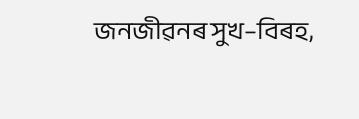জনজীৱনৰ সুখ–বিৰহ,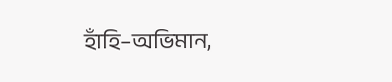হাঁহি–অভিমান,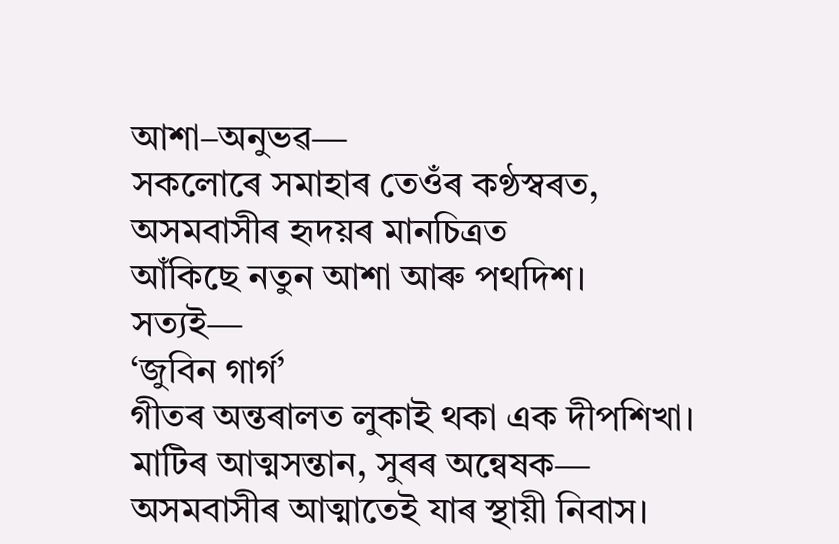আশা–অনুভৱ—
সকলোৰে সমাহাৰ তেওঁৰ কণ্ঠস্বৰত,
অসমবাসীৰ হৃদয়ৰ মানচিত্ৰত
আঁকিছে নতুন আশা আৰু পথদিশ।
সত্যই—
‘জুবিন গাৰ্গ’
গীতৰ অন্তৰালত লুকাই থকা এক দীপশিখা।
মাটিৰ আত্মসন্তান, সুৰৰ অন্বেষক—
অসমবাসীৰ আত্মাতেই যাৰ স্থায়ী নিবাস।